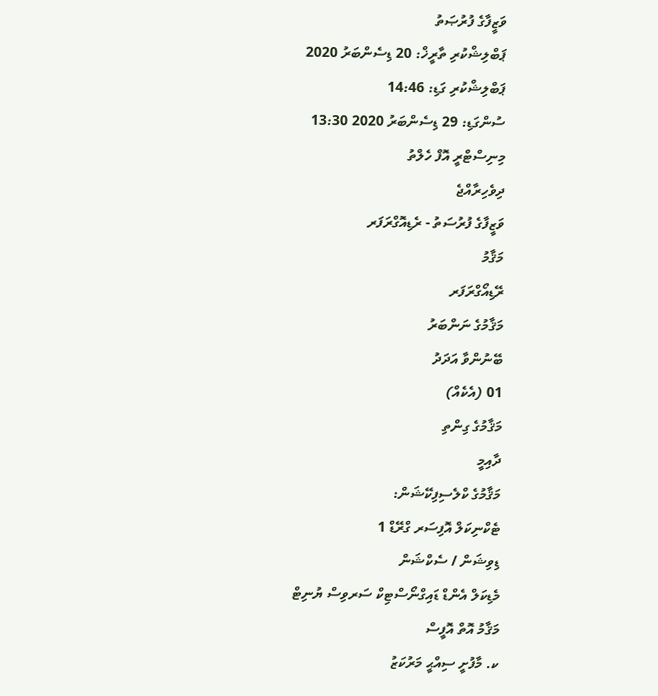ވަޒީފާގެ ފުރުޞަތު
ޕަބްލިޝްކުރި ތާރީޚް: 20 ޑިސެންބަރު 2020
ޕަބްލިޝްކުރި ގަޑި: 14:46
ސުންގަޑި: 29 ޑިސެންބަރު 2020 13:30
މިނިސްޓްރީ އޮފް ހެލްތު
ދިވެހިރާއްޖެ
ވަޒީފާގެ ފުރުސަތު - ރެޑިއޮގްރަފަރ
މަޤާމު
ރޭޑިއޯގްރަފަރ
މަޤާމުގެ ނަންބަރު
ބޭނުންވާ އަދަދު
01 (އެކެއް)
މަޤާމުގެ ގިންތި
ދާއިމީ
މަޤާމުގެ ކްލެސިފިކޭޝަން:
ޓެކްނިކަލް އޮފިސަރ ގްރޭޑް 1
ޑިވިޝަން / ސެކްޝަން
މެޑިކަލް އެންޑް ޑައިގްނޯސްޓިކް ސަރވިސް ޔުނިޓް
މަޤާމު އޮތް އޮފީސް
ކ. މާފުށީ ސިއްޙީ މަރުކަޒު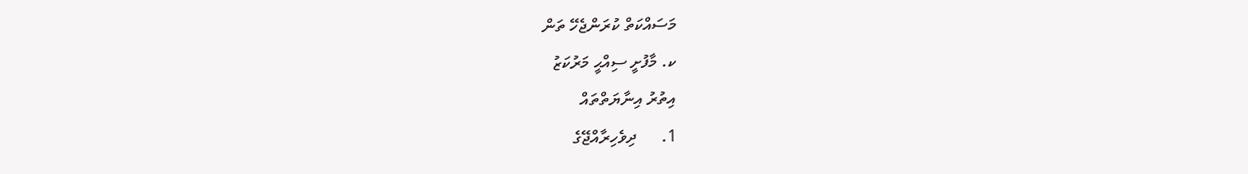މަސައްކަތް ކުރަންޖެހޭ ތަން
ކ. މާފުށީ ސިއްޙީ މަރުކަޒު
އިތުރު އިނާޔަތްތައް
1.      ދިވެހިރާއްޖޭގެ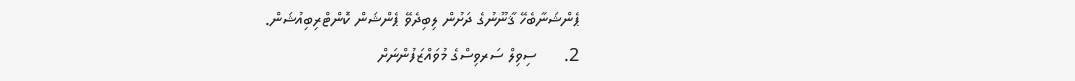ޕެންޝަނާބެހޭ ޤާނޫނުގެ ދަށުން ލިބިދެވޭ ޕެންޝަން ކޮންޓްރިބިއުޝަން.
2.      ސިވިލް ސަރވިސްގެ މުވައްޒަފުންނަށް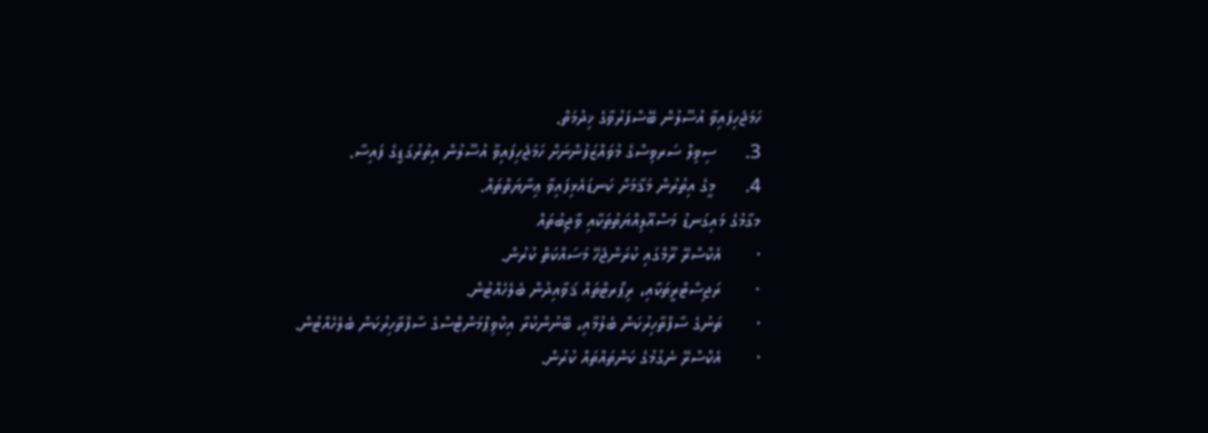ހަމަޖެހިފައިވާ އުސޫލުން ބޭސްފަރުވާގެ ޚިދުމަތް.
3.      ސިވިލް ސަރވިސްގެ މުވައްޒަފުންނަށް ހަމަޖެހިފައިވާ އުސޫލުން އިތުރުގަޑީގެ ފައިސާ.
4.      މީގެ އިތުރުން މަޤާމަށް ކަނޑައެޅިފައިވާ ޢިނާޔަތްތައް.
މގާމުގެ މައިގަނޑު މަސްއޫލިއްޔަތުތަކާއި ވާޖިބުތައް
·       އެކްސްރޭ ރޫމްގައި ކުރަންޖެހޭ މަސައްކަތް ކުރުން.
·       ރަޖިސްޓްރީތަކާއި، ރިޕޯރޓްތައް ޤަވާއިދުން ބެލެހެއްޓުން.
·       ތަނުގެ ސާފްތާހިރުކަން ބެލުމާއި، ބޭނުންކުރާ އިކްވިޕްމަންޓްސްގެ ސާފްތާހިރުކަން ބެލެހެއްޓުން.
·       އެކްސްރޭ ނެގުމުގެ ކަންތައްތައް ކުރުން.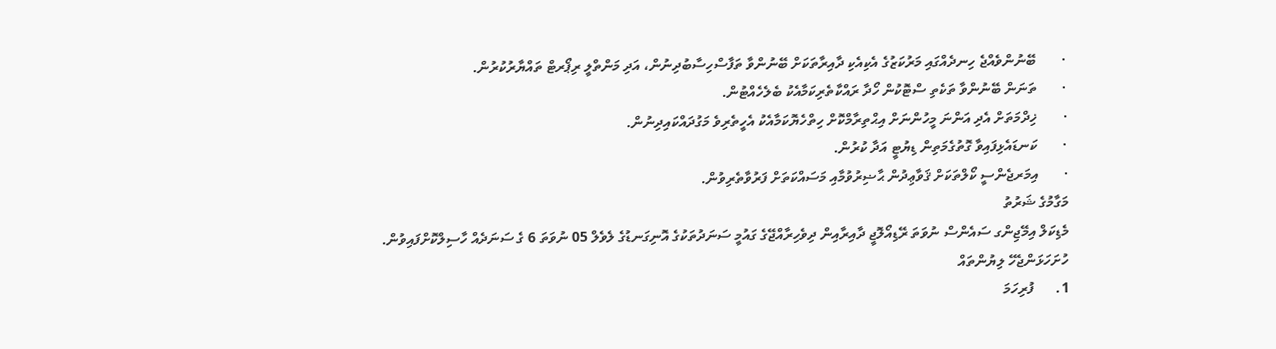·       ބޭނުންވެއްޖެ ހިނދެއްގައި މަރުކަޒުގެ އެކިއެކި ދާއިރާތަކަށް ބޭނުންވާ ތަފާސްހިސާބުދިނުން، އަދި މަންތްލީ ރިޕޯރޓް ތައްޔާރުކުރުން.
·       ތަނަން ބޭނުންވާ ތަކެތި ސްޓޮކުން ހޯދާ ރައްކާތެރިކަމާއެކު ބެލެހެއްޓުން.
·       ޚިދްމަތަށް އެދި އަންނަ މީހުންނަށް އިޙްތިރާމްކޮށް ހިތްހެޔޮކަމާއެކު އެހީތެރިވެ މަގުދައްކައިދިނުން.
·       ކަނޑައެޅިފައިވާ ގޮތުގެމަތިން ޑިޔުޓީ އަދާ ކުރުން.
·       އިމަރޖެންސީ ކޯލްތަކަށް ޤަވާޢިދުން ޙާޟިރުވުމާއި މަސައްކަތަށް ފަރުވާތެރިވުން.
މަގާމުގެ ޝަރުތު
މެޑިކަލް އިމޭޖިންގ ސައެންސް ނުވަތަ ރޭޑިއޯލޮޖީ ދާއިރާއިން ދިވެހިރާއްޖޭގެ ގައުމީ ސަނަދުތަކުގެ އޮނިގަނޑުގެ ލެވެލް 05 ނުވަތަ 6 ގެ ސަނަދެއް ހާސިލްކޮށްފައިވުން.
ހުށަހަޅަންޖެހޭ ލިޔުންތައް
1.      ފުރިހަމަ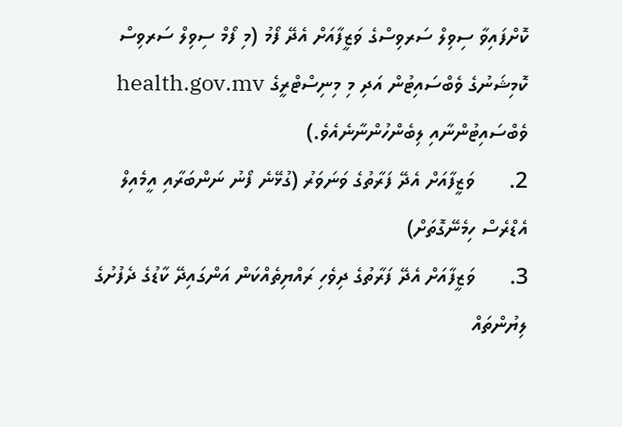ކޮށްފައިވާ ސިވިލް ސަރވިސްގެ ވަޒީފާއަށް އެދޭ ފޯމު (މި ފޯމް ސިވިލް ސަރވިސް ކޮމިޝަނުގެ ވެބްސައިޓުން އަދި މި މިނިސްޓްރީގެ health.gov.mv ވެބްސައިޓުންނާއި ލިބެންހުންނާނެއެވެ.)
2.      ވަޒީފާއަށް އެދޭ ފަރާތުގެ ވަނަވަރު (ގުޅޭނެ ފޯނު ނަންބަރާއި އީމެއިލް އެޑްރެސް ހިމެނޭގޮތަށް)
3.      ވަޒީފާއަށް އެދޭ ފަރާތުގެ ދިވެހި ރައްޔިތެއްކަން އަންގައިދޭ ކާޑުގެ ދެފުށުގެ ލިޔުންތައް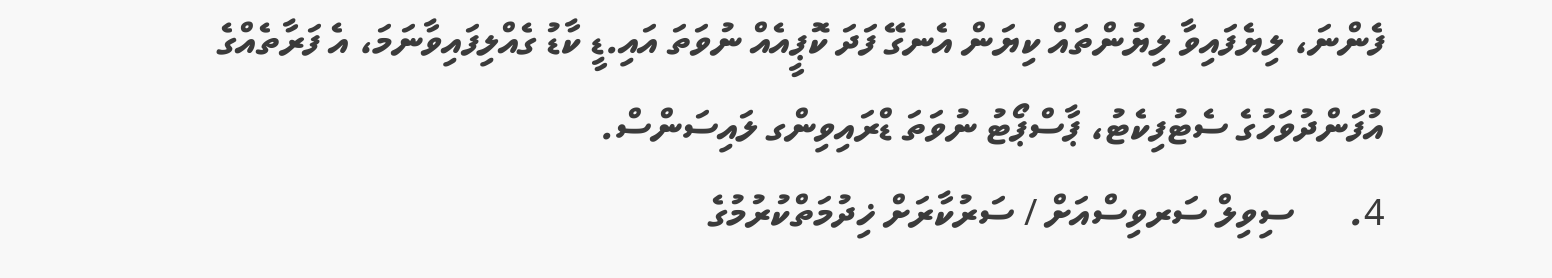ފެންނަ، ލިޔެފައިވާ ލިޔުންތައް ކިޔަން އެނގޭ ފަދަ ކޮޕީއެއް ނުވަތަ އައި.ޑީ ކާޑު ގެއްލިފައިވާނަމަ، އެ ފަރާތެއްގެ އުފަންދުވަހުގެ ސެޓުފިކެޓު، ޕާސްޕޯޓު ނުވަތަ ޑްރައިވިންގ ލައިސަންސް.
4.      ސިވިލް ސަރވިސްއަށް / ސަރުކާރަށް ޚިދުމަތްކުރުމުގެ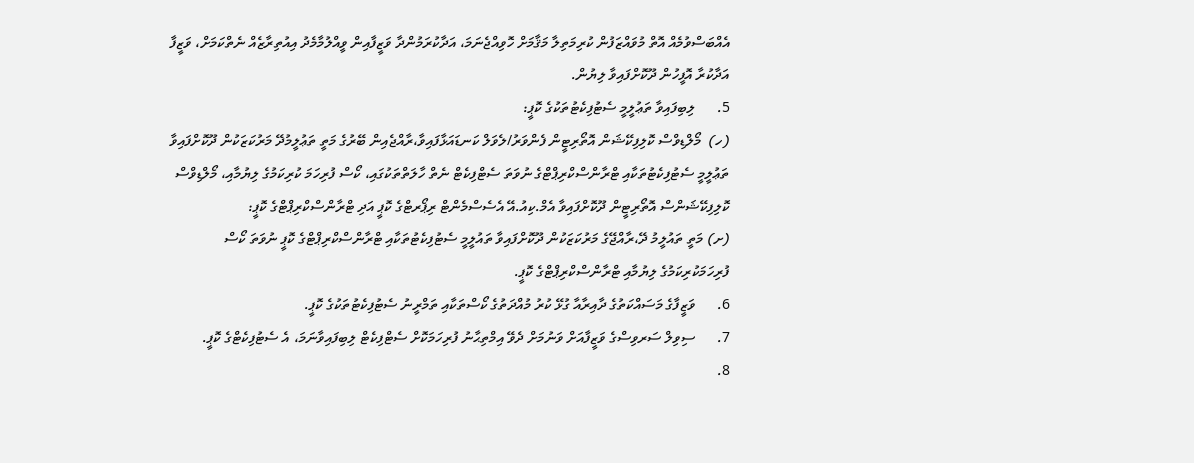އެއްބަސްވުމެއް އޮތް މުވައްޒަފުން ކުރިމަތިލާ މަޤާމަށް ހޮވިއްޖެނަމަ، އަދާކުރަމުންދާ ވަޒީފާއިން ވީއްލުމާމެދު އިއުތިރާޒެއް ނެތްކަމަށް، ވަޒީފާ އަދާކުރާ އޮފީހުން ދޫކޮށްފައިވާ ލިޔުން.
5.      ލިބިފައިވާ ތަޢުލީމީ ސެޓުފިކެޓުތަކުގެ ކޮޕީ:
(ހ)  މޯލްޑިވްސް ކޮލިފިކޭޝަން އޮތޯރިޓީން ފެންވަރު/ލެވަލް ކަނޑައަޅާފައިވާ،ރާއްޖެއިން ބޭރުގެ މަތީ ތަޢުލީމުދޭ މަރުކަޒަކުން ދޫކޮށްފައިވާ ތަޢުލީމީ ސެޓުފިކެޓުތަކާއި ޓްރާންސްކްރިޕްޓްގެ ނުވަތަ ސެޓްފިކެޓް ނެތް ހާލަތްތަކުގައި، ކޯސް ފުރިހަމަ ކުރިކަމުގެ ލިޔުމާއި، މޯލްޑިވްސް ކޮލިފިކޭޝަންސް އޮތޯރިޓީން ދޫކޮށްފައިވާ އެމް.ކިއު.އޭ އެސެސްމެންޓް ރިޕޯރޓްގެ ކޮޕީ އަދި ޓްރާންސްކްރިޕްޓްގެ ކޮޕީ:
(ށ) މަތީ ތައުލީމު ދޭ،ރާއްޖޭގެ މަރުކަޒަކުން ދޫކޮށްފައިވާ ތައުލީމީ ސެޓުފިކެޓުތަކާއި ޓްރާންސްކްރިޕްޓްގެ ކޮޕީ ނުވަތަ ކޯސް ފުރިހަމަކުރިކަމުގެ ލިޔުމާއި ޓްރާންސްކްރިޕްޓްގެ ކޮޕީ.
6.      ވަޒީފާގެ މަސައްކަތުގެ ދާއިރާއާ ގުޅޭ ކުރު މުއްދަތުގެ ކޯސްތަކާއި ތަމްރީނު ސެޓުފިކެޓުތަކުގެ ކޮޕީ.
7.      ސިވިލް ސަރވިސްގެ ވަޒީފާއަށް ވަނުމަށް ދެވޭ އިމްތިޙާނު ފުރިހަމަކޮށް ސެޓްފިކެޓް ލިބިފައިވާނަމަ، އެ ސެޓުފިކެޓްގެ ކޮޕީ.
8.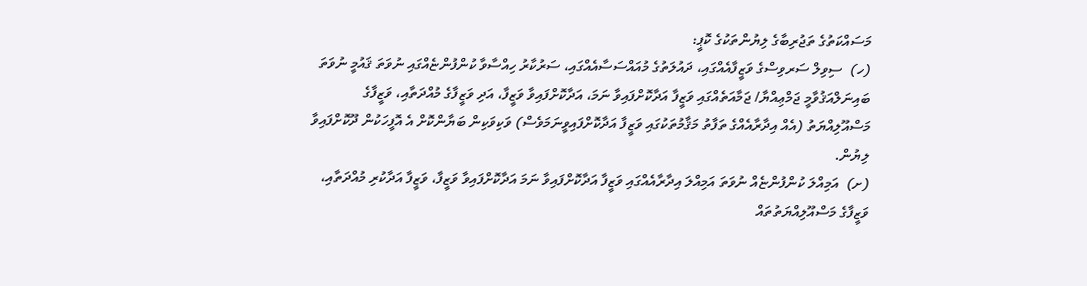މަސައްކަތުގެ ތަޖުރިބާގެ ލިޔުންތަކުގެ ކޮޕީ:
(ހ)  ސިވިލް ސަރވިސްގެ ވަޒީފާއެއްގައި، ދައުލަތުގެ މުއައްސަސާއެއްގައި، ސަރުކާރު ހިއްސާވާ ކުންފުންޏެއްގައި ނުވަތަ ޤައުމީ ނުވަތަ ބައިނަލްއަޤުވާމީ ޖަމްޢިއްޔާ/ ޖަމާއަތެއްގައި ވަޒީފާ އަދާކޮށްފައިވާ ނަމަ، އަދާކޮށްފައިވާ ވަޒީފާ، އަދި ވަޒީފާގެ މުއްދަތާއި، ވަޒީފާގެ މަސްއޫލިއްޔަތު (އެއް އިދާރާއެއްގެ ތަފާތު މަޤާމުތަކުގައި ވަޒީފާ އަދާކޮށްފައިވީނަމަވެސް) ވަކިވަކިން ބަޔާންކޮށް އެ އޮފީހަކުން ދޫކޮށްފައިވާ ލިޔުން.
(ށ)  އަމިއްލަ ކުންފުންޏެއް ނުވަތަ އަމިއްލަ އިދާރާއެއްގައި ވަޒީފާ އަދާކޮށްފައިވާ ނަމަ އަދާކޮށްފައިވާ ވަޒީފާ، ވަޒީފާ އަދާކުރި މުއްދަތާއި، ވަޒީފާގެ މަސްއޫލިއްޔަތުތައް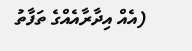(އެއް އިދާރާއެއްގެ ތަފާތު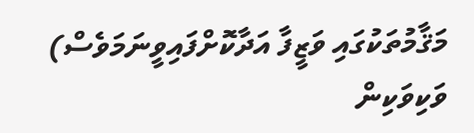މަޤާމުތަކުގައި ވަޒީފާ އަދާކޮށްފައިވީނަމަވެސް) ވަކިވަކިން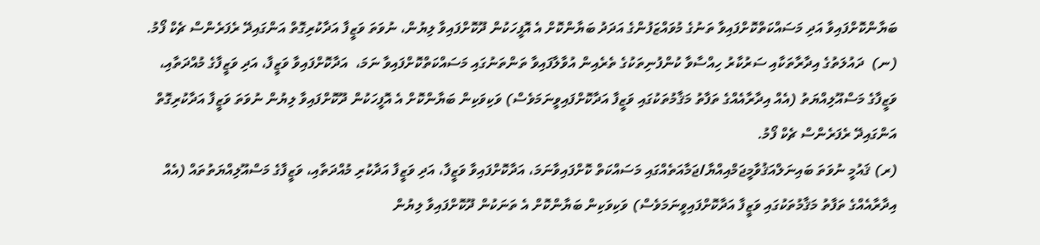ބަޔާންކޮށްފައިވާ އަދި މަސައްކަތްކޮށްފައިވާ ތަނުގެ މުވައްޒަފުންގެ އަދަދު ބަޔާންކޮށް އެ އޮފީހަކުން ދޫކޮށްފައިވާ ލިޔުން، ނުވަތަ ވަޒީފާ އަދާކުރިގޮތް އަންގައިދޭ ރެފަރެންސް ޗެކް ފޯމު.
(ނ)  ދައުލަތުގެ އިދާރާތަކާއި ސަރުކާރު ހިއްސާވާ ކުންފުނިތަކުގެ ތެރެއިން އުވާލާފައިވާ ތަންތަނުގައި މަސައްކަތްކޮށްފައިވާ ނަމަ،  އަދާކޮށްފައިވާ ވަޒީފާ، އަދި ވަޒީފާގެ މުއްދަތާއި، ވަޒީފާގެ މަސްއޫލިއްޔަތު (އެއް އިދާރާއެއްގެ ތަފާތު މަޤާމުތަކުގައި ވަޒީފާ އަދާކޮށްފައިވީނަމަވެސް) ވަކިވަކިން ބަޔާންކޮށް އެ އޮފީހަކުން ދޫކޮށްފައިވާ ލިޔުން ނުވަތަ ވަޒީފާ އަދާކުރިގޮތް އަންގައިދޭ ރެފަރެންސް ޗެކް ފޯމު.
(ރ) ޤައުމީ ނުވަތަ ބައިނަލްއަޤުވާމީޖަމްއިއްޔާ/ޖަމާއަތެއްގައި މަސައްކަތް ކޮށްފައިވާނަމަ، އަދާކޮށްފައިވާ ވަޒީފާ، އަދި ވަޒީފާ އަދާކުރި މުއްދަތާއި، ވަޒީފާގެ މަސްއޫލިއްޔަތުތައް (އެއް އިދާރާއެއްގެ ތަފާތު މަޤާމުތަކުގައި ވަޒީފާ އަދާކޮށްފައިވީނަމަވެސް) ވަކިވަކިން ބަޔާންކޮށް އެ ތަނަކުން ދޫކޮށްފައިވާ ލިޔުން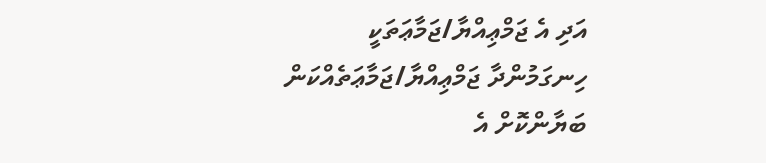އަދި އެ ޖަމްޢިއްޔާ/ޖަމާޢަތަކީ ހިނގަމުންދާ ޖަމްޢިއްޔާ/ޖަމާޢަތެއްކަން ބަޔާންކޮށް އެ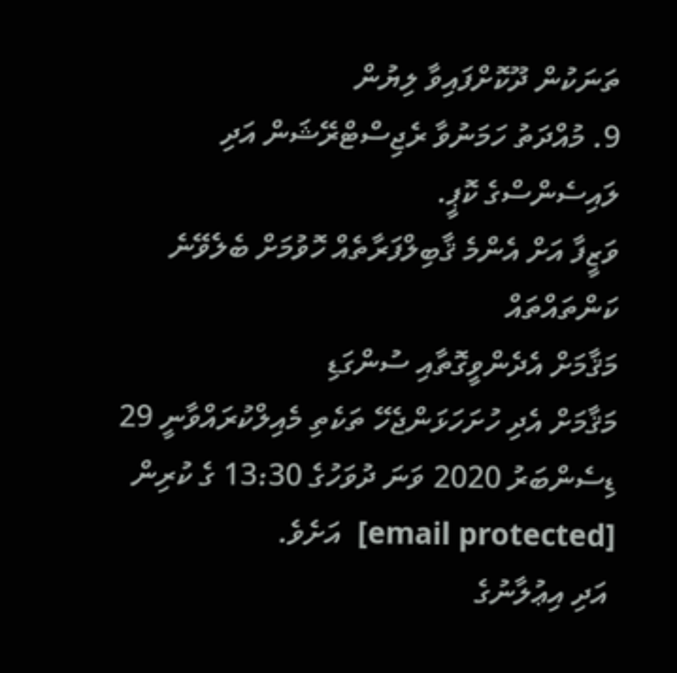ތަނަކުން ދޫކޮށްފައިވާ ލިޔުން
9. މުއްދަތު ހަމަނުވާ ރެޖިސްޓްރޭޝަން އަދި ލައިސެންސްގެ ކޮޕީ.
ވަޒީފާ އަށް އެންމެ ޤާބިލްފަރާތެއް ހޮވުމަށް ބެލެވޭނެ ކަންތައްތައް
މަޤާމަށް އެދެންވީގޮތާއި ސުންގަޑި
މަޤާމަށް އެދި ހުށަހަޅަންޖެހޭ ތަކެތި މެއިލްކުރައްވާނީ 29 ޑިސެންބަރު 2020 ވަނަ ދުވަހުގެ 13:30 ގެ ކުރިން [email protected]  އަށެވެ.
 އަދި އިޢުލާނުގެ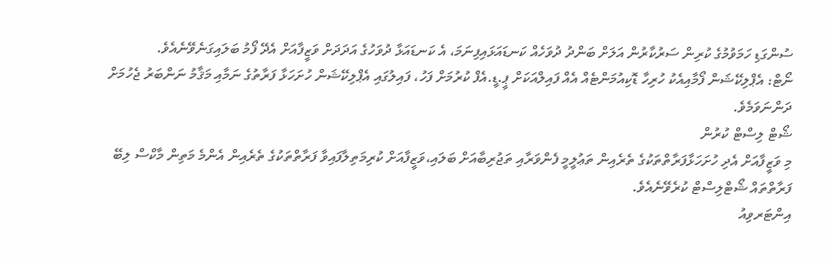ސުންގަޑި ހަމަވުމުގެ ކުރިން ސަރުކާރުން އަލަށް ބަންދު ދުވަހެއް ކަނޑައަޅައިފިނަމަ، އެ ކަނޑައަޅާ ދުވަހުގެ އަދަދަށް ވަޒީފާއަށް އެދޭ ފޯމު ބަލައިގަނެވޭނެއެވެ.
ނޯޓް: އެޕްލިކޭޝަން ފޯމާއިއެކު ހުރިހާ ޑޮކިއުމަންޓެއް އެއް ފައިލްއަކަށް ޕީ.ޑީ.އެފް ކުރުމަށް ފަހު، ފައިލުގައި އެޕްލިކޭޝަން ހުށަހަޅާ ފަރާތުގެ ނަމާއި މަޤާމު ނަންބަރު ޖެހުމަށް ދަންނަވަމެވެ.
ޝޯޓް ލިސްޓް ކުރުން
މި ވަޒީފާއަށް އެދި ހުށަހަޅާފަރާތްތަކުގެ ތެރެއިން ތަޢުލީމީ ފެންވަރާއި ތަޖުރިބާއަށް ބަލައި،ވަޒީފާއަށް ކުރިމަތިލާފައިވާ ފަރާތްތަކުގެ ތެރެއިން އެންމެ މަތިން މާކްސް ލިބޭ ފަރާތްތައް ޝޯޓްލިސްޓް ކުރެވޭނެއެވެ.
އިންޓަރވިއު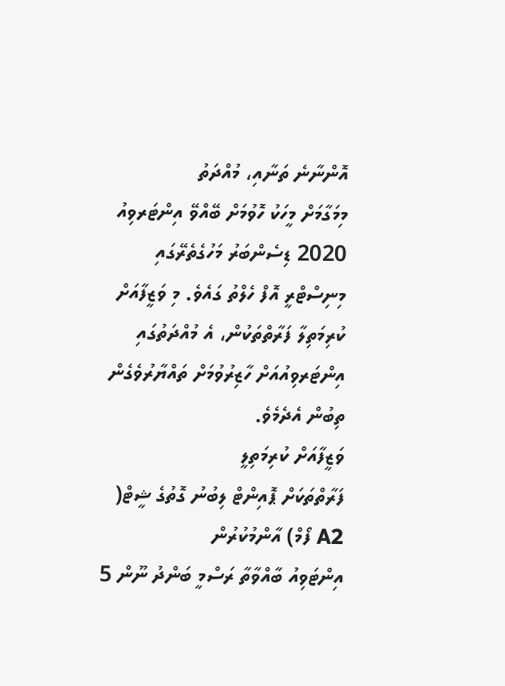އޮންނާނެ ތަނާއި، މުއްދަތު
މިމަގާމަށް މީހަކު ހޮވުމަށް ބޭއްވޭ އިންޓަރވިއު 2020 ޑިސެންބަރު މަހުގެތެރޭގައި މިނިސްޓްރީ އޮފް ހެލްތު ގައެވެ. މި ވަޒީފާއަށް ކުރިމަތިލާ ފަރާތްތަކުން، އެ މުއްދަތުގައި އިންޓަރވިއުއަށް ހާޒިރުވުމަށް ތައްޔާރުވެގެން ތިބުން އެދެމެވެ.
ވަޒީފާއަށް ކުރިމަތިލީ
ފަރާތްތަކަށް ޕޮއިންޓް ލިބުނު ގޮތުގެ ޝީޓް( A2 ފޯމް) އާންމުކުރުން
އިންޓަވިއު ބާއްވާތާ ރަސްމީ ބަންދު ނޫން 5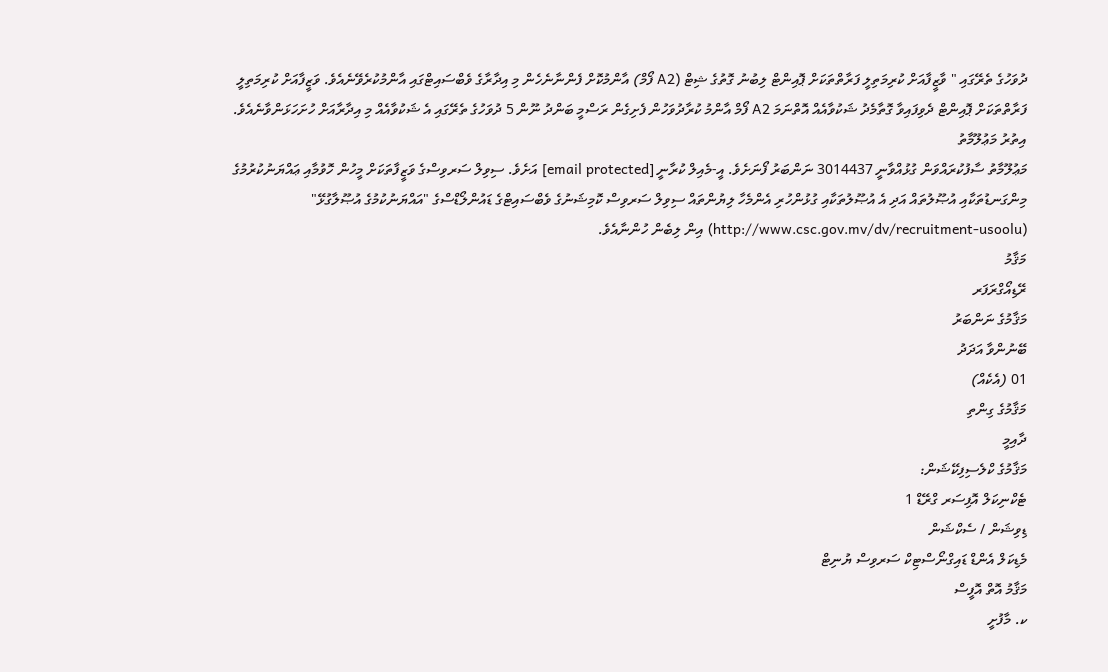ދުވަހުގެ ތެރޭގައި " ވާޒީފާއަށް ކުރިމަތިލީ ފަރާތްތަކަށް ޕޮއިންޓް ލިބުނު ގޮތުގެ ޝިޓް (A2 ފޯމް) އާންމުކޮށް ފެންނާނެހެން މި އިދާރާގެ ވެބްސައިޓްގައި އާންމުކުރެވޭނެއެވެ. ވަޒީފާއަށް ކުރިމަތިލީ ފަރާތްތަކަށް ޕޮއިންޓް ދެވިފައިވާ ގޮތާމެދު ޝަކުވާއެއް އޮތްނަމަ A2 ފޯމް އާންމު ކުރާދުވަހުން ފެށިގެން ރަސްމީ ބަންދު ނޫން 5 ދުވަހުގެ ތެރޭގައި އެ ޝަކުވާއެއް މި އިދާރާއަށް ހުށަހަޅަންވާނެއެވެ.
އިތުރު މަޢުލޫމާތު
މަޢުލޫމާތު ސާފުކުރައްވަން ގުޅުއްވާނީ 3014437 ނަންބަރު ފޯނަށެވެ. އީ-މެއިލް ކުރާނީ [email protected] އަށެވެ. ސިވިލް ސަރވިސްގެ ވަޒީފާތަކަށް މީހުން ހޮވުމާއި ޢައްޔަނުކުރުމުގެ މިންގަނޑުތަކާއި އުޞޫލުތައް އަދި އެ އުޞޫލުތަކާއި ގުޅުންހުރި އެންމެހާ ލިޔުންތައް ސިވިލް ސަރވިސް ކޮމިޝަނުގެ ވެބްސައިޓްގެ ޑައުންލޯޑްސްގެ "އައްޔަނުކުމުގެ އުޞޫލާގުޅޭ" (http://www.csc.gov.mv/dv/recruitment-usoolu) އިން ލިބެން ހުންނާއެވެ.
މަޤާމު
ރޭޑިއޯގްރަފަރ
މަޤާމުގެ ނަންބަރު
ބޭނުންވާ އަދަދު
01 (އެކެއް)
މަޤާމުގެ ގިންތި
ދާއިމީ
މަޤާމުގެ ކްލެސިފިކޭޝަން:
ޓެކްނިކަލް އޮފިސަރ ގްރޭޑް 1
ޑިވިޝަން / ސެކްޝަން
މެޑިކަލް އެންޑް ޑައިގްނޯސްޓިކް ސަރވިސް ޔުނިޓް
މަޤާމު އޮތް އޮފީސް
ކ. މާފުށީ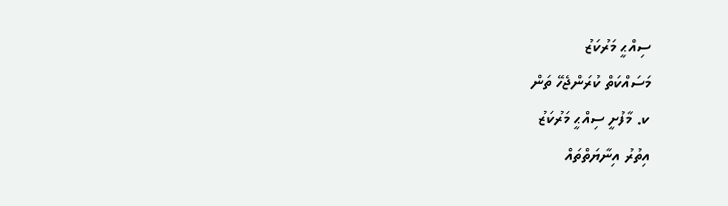ސިއްޙީ މަރުކަޒު
މަސައްކަތް ކުރަންޖެހޭ ތަން
ކ. މާފުށީ ސިއްޙީ މަރުކަޒު
އިތުރު އިނާޔަތްތައް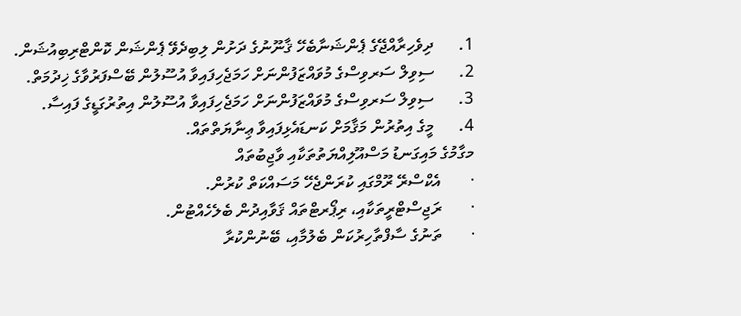1.      ދިވެހިރާއްޖޭގެ ޕެންޝަނާބެހޭ ޤާނޫނުގެ ދަށުން ލިބިދެވޭ ޕެންޝަން ކޮންޓްރިބިއުޝަން.
2.      ސިވިލް ސަރވިސްގެ މުވައްޒަފުންނަށް ހަމަޖެހިފައިވާ އުސޫލުން ބޭސްފަރުވާގެ ޚިދުމަތް.
3.      ސިވިލް ސަރވިސްގެ މުވައްޒަފުންނަށް ހަމަޖެހިފައިވާ އުސޫލުން އިތުރުގަޑީގެ ފައިސާ.
4.      މީގެ އިތުރުން މަޤާމަށް ކަނޑައެޅިފައިވާ ޢިނާޔަތްތައް.
މގާމުގެ މައިގަނޑު މަސްއޫލިއްޔަތުތަކާއި ވާޖިބުތައް
·       އެކްސްރޭ ރޫމްގައި ކުރަންޖެހޭ މަސައްކަތް ކުރުން.
·       ރަޖިސްޓްރީތަކާއި، ރިޕޯރޓްތައް ޤަވާއިދުން ބެލެހެއްޓުން.
·       ތަނުގެ ސާފްތާހިރުކަން ބެލުމާއި، ބޭނުންކުރާ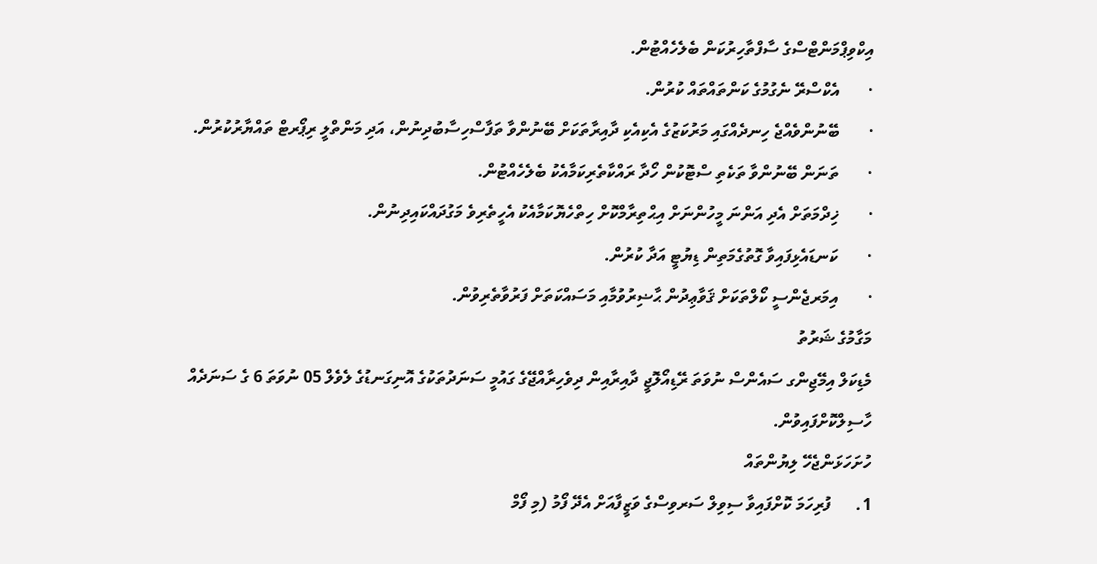އިކްވިޕްމަންޓްސްގެ ސާފްތާހިރުކަން ބެލެހެއްޓުން.
·       އެކްސްރޭ ނެގުމުގެ ކަންތައްތައް ކުރުން.
·       ބޭނުންވެއްޖެ ހިނދެއްގައި މަރުކަޒުގެ އެކިއެކި ދާއިރާތަކަށް ބޭނުންވާ ތަފާސްހިސާބުދިނުން، އަދި މަންތްލީ ރިޕޯރޓް ތައްޔާރުކުރުން.
·       ތަނަން ބޭނުންވާ ތަކެތި ސްޓޮކުން ހޯދާ ރައްކާތެރިކަމާއެކު ބެލެހެއްޓުން.
·       ޚިދްމަތަށް އެދި އަންނަ މީހުންނަށް އިޙްތިރާމްކޮށް ހިތްހެޔޮކަމާއެކު އެހީތެރިވެ މަގުދައްކައިދިނުން.
·       ކަނޑައެޅިފައިވާ ގޮތުގެމަތިން ޑިޔުޓީ އަދާ ކުރުން.
·       އިމަރޖެންސީ ކޯލްތަކަށް ޤަވާޢިދުން ޙާޟިރުވުމާއި މަސައްކަތަށް ފަރުވާތެރިވުން.
މަގާމުގެ ޝަރުތު
މެޑިކަލް އިމޭޖިންގ ސައެންސް ނުވަތަ ރޭޑިއޯލޮޖީ ދާއިރާއިން ދިވެހިރާއްޖޭގެ ގައުމީ ސަނަދުތަކުގެ އޮނިގަނޑުގެ ލެވެލް 05 ނުވަތަ 6 ގެ ސަނަދެއް ހާސިލްކޮށްފައިވުން.
ހުށަހަޅަންޖެހޭ ލިޔުންތައް
1.      ފުރިހަމަ ކޮށްފައިވާ ސިވިލް ސަރވިސްގެ ވަޒީފާއަށް އެދޭ ފޯމު (މި ފޯމް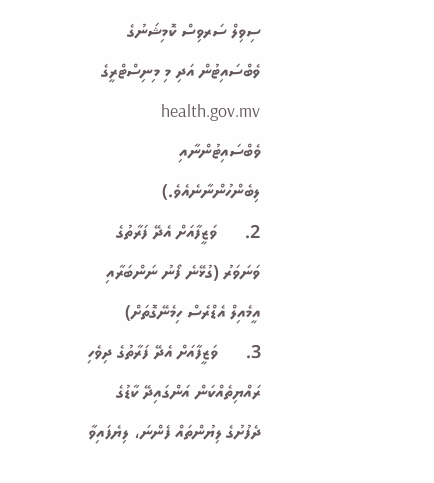ސިވިލް ސަރވިސް ކޮމިޝަނުގެ ވެބްސައިޓުން އަދި މި މިނިސްޓްރީގެ health.gov.mv ވެބްސައިޓުންނާއި ލިބެންހުންނާނެއެވެ.)
2.      ވަޒީފާއަށް އެދޭ ފަރާތުގެ ވަނަވަރު (ގުޅޭނެ ފޯނު ނަންބަރާއި އީމެއިލް އެޑްރެސް ހިމެނޭގޮތަށް)
3.      ވަޒީފާއަށް އެދޭ ފަރާތުގެ ދިވެހި ރައްޔިތެއްކަން އަންގައިދޭ ކާޑުގެ ދެފުށުގެ ލިޔުންތައް ފެންނަ، ލިޔެފައިވާ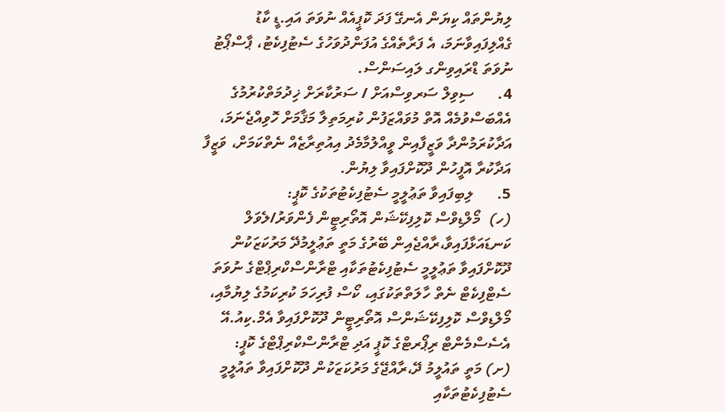ލިޔުންތައް ކިޔަން އެނގޭ ފަދަ ކޮޕީއެއް ނުވަތަ އައި.ޑީ ކާޑު ގެއްލިފައިވާނަމަ، އެ ފަރާތެއްގެ އުފަންދުވަހުގެ ސެޓުފިކެޓު، ޕާސްޕޯޓު ނުވަތަ ޑްރައިވިންގ ލައިސަންސް.
4.      ސިވިލް ސަރވިސްއަށް / ސަރުކާރަށް ޚިދުމަތްކުރުމުގެ އެއްބަސްވުމެއް އޮތް މުވައްޒަފުން ކުރިމަތިލާ މަޤާމަށް ހޮވިއްޖެނަމަ، އަދާކުރަމުންދާ ވަޒީފާއިން ވީއްލުމާމެދު އިއުތިރާޒެއް ނެތްކަމަށް، ވަޒީފާ އަދާކުރާ އޮފީހުން ދޫކޮށްފައިވާ ލިޔުން.
5.      ލިބިފައިވާ ތަޢުލީމީ ސެޓުފިކެޓުތަކުގެ ކޮޕީ:
(ހ)  މޯލްޑިވްސް ކޮލިފިކޭޝަން އޮތޯރިޓީން ފެންވަރު/ލެވަލް ކަނޑައަޅާފައިވާ،ރާއްޖެއިން ބޭރުގެ މަތީ ތަޢުލީމުދޭ މަރުކަޒަކުން ދޫކޮށްފައިވާ ތަޢުލީމީ ސެޓުފިކެޓުތަކާއި ޓްރާންސްކްރިޕްޓްގެ ނުވަތަ ސެޓްފިކެޓް ނެތް ހާލަތްތަކުގައި، ކޯސް ފުރިހަމަ ކުރިކަމުގެ ލިޔުމާއި، މޯލްޑިވްސް ކޮލިފިކޭޝަންސް އޮތޯރިޓީން ދޫކޮށްފައިވާ އެމް.ކިއު.އޭ އެސެސްމެންޓް ރިޕޯރޓްގެ ކޮޕީ އަދި ޓްރާންސްކްރިޕްޓްގެ ކޮޕީ:
(ށ) މަތީ ތައުލީމު ދޭ،ރާއްޖޭގެ މަރުކަޒަކުން ދޫކޮށްފައިވާ ތައުލީމީ ސެޓުފިކެޓުތަކާއި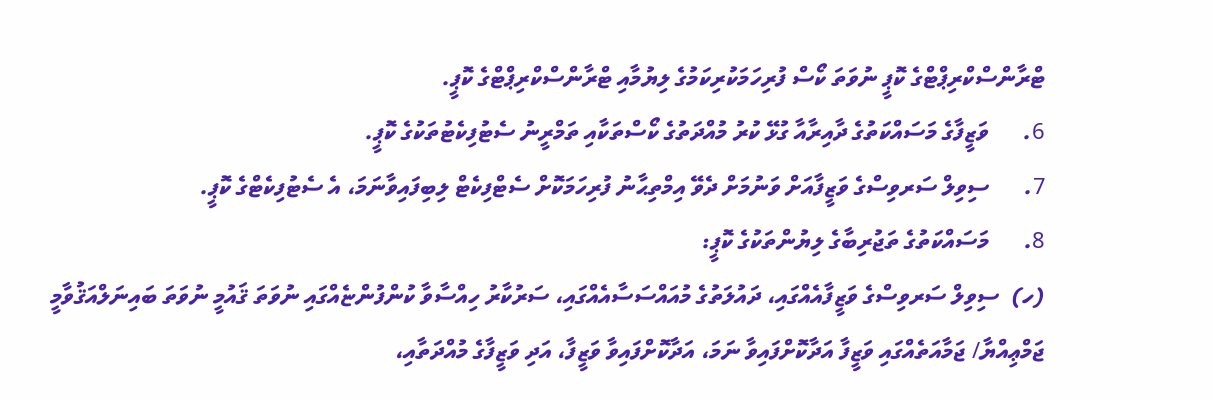ޓްރާންސްކްރިޕްޓްގެ ކޮޕީ ނުވަތަ ކޯސް ފުރިހަމަކުރިކަމުގެ ލިޔުމާއި ޓްރާންސްކްރިޕްޓްގެ ކޮޕީ.
6.      ވަޒީފާގެ މަސައްކަތުގެ ދާއިރާއާ ގުޅޭ ކުރު މުއްދަތުގެ ކޯސްތަކާއި ތަމްރީނު ސެޓުފިކެޓުތަކުގެ ކޮޕީ.
7.      ސިވިލް ސަރވިސްގެ ވަޒީފާއަށް ވަނުމަށް ދެވޭ އިމްތިޙާނު ފުރިހަމަކޮށް ސެޓްފިކެޓް ލިބިފައިވާނަމަ، އެ ސެޓުފިކެޓްގެ ކޮޕީ.
8.      މަސައްކަތުގެ ތަޖުރިބާގެ ލިޔުންތަކުގެ ކޮޕީ:
(ހ)  ސިވިލް ސަރވިސްގެ ވަޒީފާއެއްގައި، ދައުލަތުގެ މުއައްސަސާއެއްގައި، ސަރުކާރު ހިއްސާވާ ކުންފުންޏެއްގައި ނުވަތަ ޤައުމީ ނުވަތަ ބައިނަލްއަޤުވާމީ ޖަމްޢިއްޔާ/ ޖަމާއަތެއްގައި ވަޒީފާ އަދާކޮށްފައިވާ ނަމަ، އަދާކޮށްފައިވާ ވަޒީފާ، އަދި ވަޒީފާގެ މުއްދަތާއި،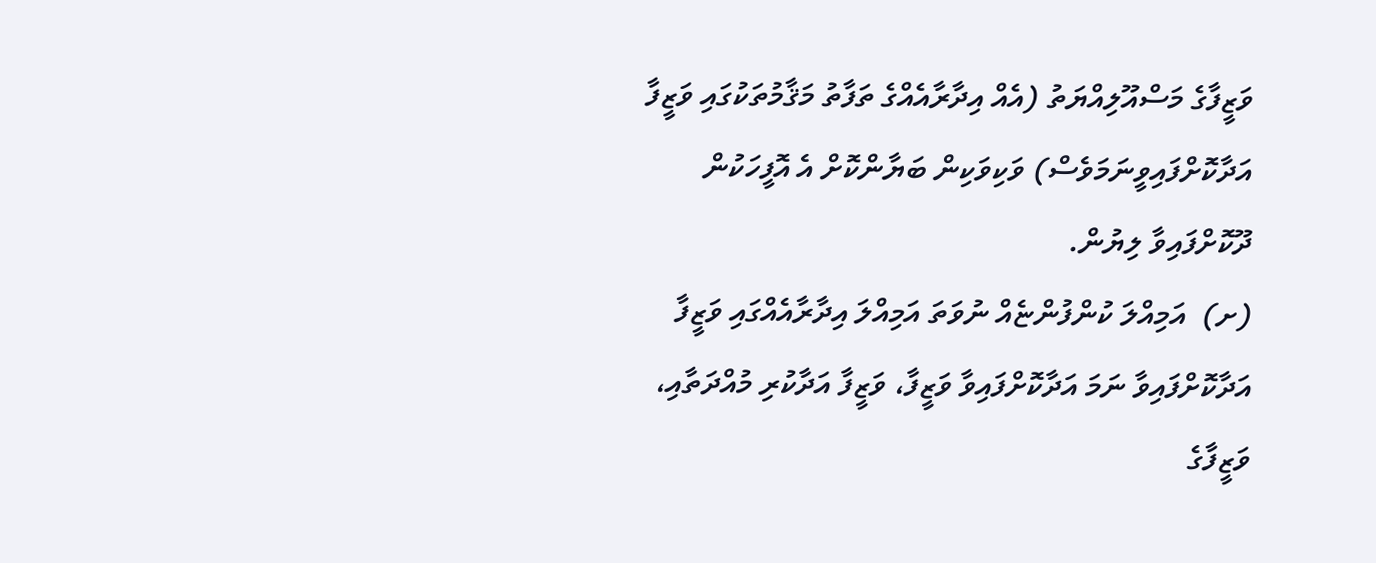ވަޒީފާގެ މަސްއޫލިއްޔަތު (އެއް އިދާރާއެއްގެ ތަފާތު މަޤާމުތަކުގައި ވަޒީފާ އަދާކޮށްފައިވީނަމަވެސް) ވަކިވަކިން ބަޔާންކޮށް އެ އޮފީހަކުން ދޫކޮށްފައިވާ ލިޔުން.
(ށ)  އަމިއްލަ ކުންފުންޏެއް ނުވަތަ އަމިއްލަ އިދާރާއެއްގައި ވަޒީފާ އަދާކޮށްފައިވާ ނަމަ އަދާކޮށްފައިވާ ވަޒީފާ، ވަޒީފާ އަދާކުރި މުއްދަތާއި، ވަޒީފާގެ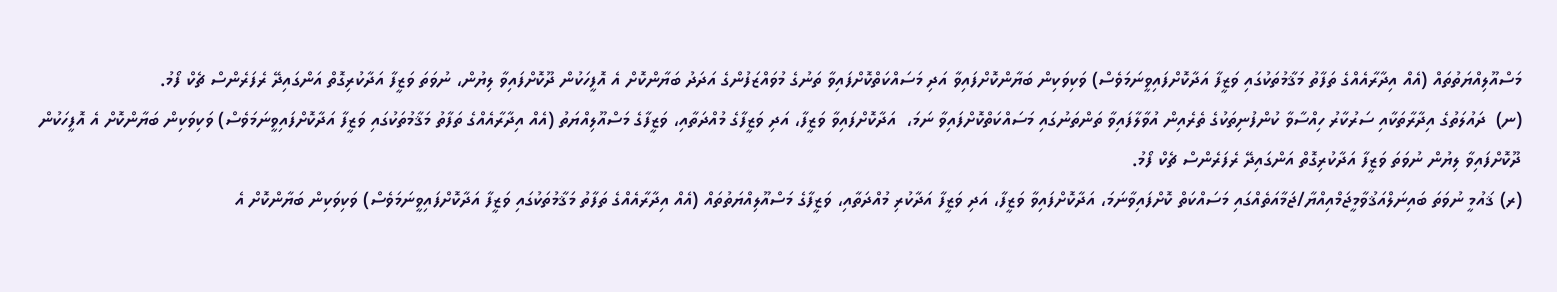މަސްއޫލިއްޔަތުތައް (އެއް އިދާރާއެއްގެ ތަފާތު މަޤާމުތަކުގައި ވަޒީފާ އަދާކޮށްފައިވީނަމަވެސް) ވަކިވަކިން ބަޔާންކޮށްފައިވާ އަދި މަސައްކަތްކޮށްފައިވާ ތަނުގެ މުވައްޒަފުންގެ އަދަދު ބަޔާންކޮށް އެ އޮފީހަކުން ދޫކޮށްފައިވާ ލިޔުން، ނުވަތަ ވަޒީފާ އަދާކުރިގޮތް އަންގައިދޭ ރެފަރެންސް ޗެކް ފޯމު.
(ނ)  ދައުލަތުގެ އިދާރާތަކާއި ސަރުކާރު ހިއްސާވާ ކުންފުނިތަކުގެ ތެރެއިން އުވާލާފައިވާ ތަންތަނުގައި މަސައްކަތްކޮށްފައިވާ ނަމަ،  އަދާކޮށްފައިވާ ވަޒީފާ، އަދި ވަޒީފާގެ މުއްދަތާއި، ވަޒީފާގެ މަސްއޫލިއްޔަތު (އެއް އިދާރާއެއްގެ ތަފާތު މަޤާމުތަކުގައި ވަޒީފާ އަދާކޮށްފައިވީނަމަވެސް) ވަކިވަކިން ބަޔާންކޮށް އެ އޮފީހަކުން ދޫކޮށްފައިވާ ލިޔުން ނުވަތަ ވަޒީފާ އަދާކުރިގޮތް އަންގައިދޭ ރެފަރެންސް ޗެކް ފޯމު.
(ރ) ޤައުމީ ނުވަތަ ބައިނަލްއަޤުވާމީޖަމްއިއްޔާ/ޖަމާއަތެއްގައި މަސައްކަތް ކޮށްފައިވާނަމަ، އަދާކޮށްފައިވާ ވަޒީފާ، އަދި ވަޒީފާ އަދާކުރި މުއްދަތާއި، ވަޒީފާގެ މަސްއޫލިއްޔަތުތައް (އެއް އިދާރާއެއްގެ ތަފާތު މަޤާމުތަކުގައި ވަޒީފާ އަދާކޮށްފައިވީނަމަވެސް) ވަކިވަކިން ބަޔާންކޮށް އެ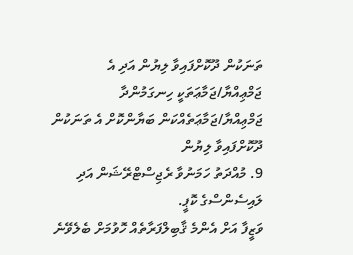ތަނަކުން ދޫކޮށްފައިވާ ލިޔުން އަދި އެ ޖަމްޢިއްޔާ/ޖަމާޢަތަކީ ހިނގަމުންދާ ޖަމްޢިއްޔާ/ޖަމާޢަތެއްކަން ބަޔާންކޮށް އެ ތަނަކުން ދޫކޮށްފައިވާ ލިޔުން
9. މުއްދަތު ހަމަނުވާ ރެޖިސްޓްރޭޝަން އަދި ލައިސެންސްގެ ކޮޕީ.
ވަޒީފާ އަށް އެންމެ ޤާބިލްފަރާތެއް ހޮވުމަށް ބެލެވޭނެ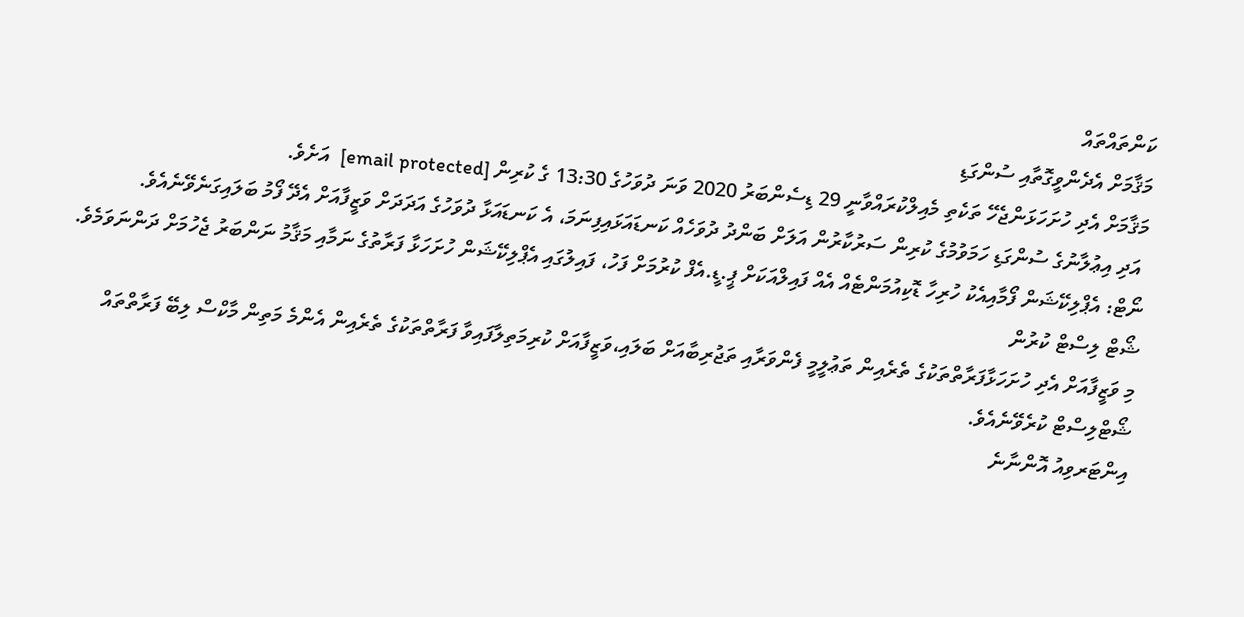ކަންތައްތައް
މަޤާމަށް އެދެންވީގޮތާއި ސުންގަޑި
މަޤާމަށް އެދި ހުށަހަޅަންޖެހޭ ތަކެތި މެއިލްކުރައްވާނީ 29 ޑިސެންބަރު 2020 ވަނަ ދުވަހުގެ 13:30 ގެ ކުރިން [email protected]  އަށެވެ.
 އަދި އިޢުލާނުގެ ސުންގަޑި ހަމަވުމުގެ ކުރިން ސަރުކާރުން އަލަށް ބަންދު ދުވަހެއް ކަނޑައަޅައިފިނަމަ، އެ ކަނޑައަޅާ ދުވަހުގެ އަދަދަށް ވަޒީފާއަށް އެދޭ ފޯމު ބަލައިގަނެވޭނެއެވެ.
ނޯޓް: އެޕްލިކޭޝަން ފޯމާއިއެކު ހުރިހާ ޑޮކިއުމަންޓެއް އެއް ފައިލްއަކަށް ޕީ.ޑީ.އެފް ކުރުމަށް ފަހު، ފައިލުގައި އެޕްލިކޭޝަން ހުށަހަޅާ ފަރާތުގެ ނަމާއި މަޤާމު ނަންބަރު ޖެހުމަށް ދަންނަވަމެވެ.
ޝޯޓް ލިސްޓް ކުރުން
މި ވަޒީފާއަށް އެދި ހުށަހަޅާފަރާތްތަކުގެ ތެރެއިން ތަޢުލީމީ ފެންވަރާއި ތަޖުރިބާއަށް ބަލައި،ވަޒީފާއަށް ކުރިމަތިލާފައިވާ ފަރާތްތަކުގެ ތެރެއިން އެންމެ މަތިން މާކްސް ލިބޭ ފަރާތްތައް ޝޯޓްލިސްޓް ކުރެވޭނެއެވެ.
އިންޓަރވިއު އޮންނާނެ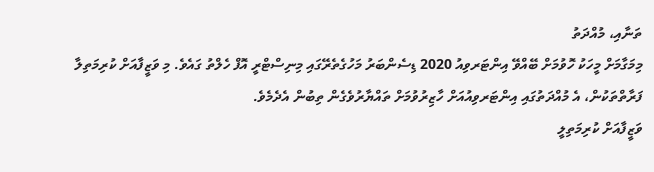ތަނާއި، މުއްދަތު
މިމަގާމަށް މީހަކު ހޮވުމަށް ބޭއްވޭ އިންޓަރވިއު 2020 ޑިސެންބަރު މަހުގެތެރޭގައި މިނިސްޓްރީ އޮފް ހެލްތު ގައެވެ. މި ވަޒީފާއަށް ކުރިމަތިލާ ފަރާތްތަކުން، އެ މުއްދަތުގައި އިންޓަރވިއުއަށް ހާޒިރުވުމަށް ތައްޔާރުވެގެން ތިބުން އެދެމެވެ.
ވަޒީފާއަށް ކުރިމަތިލީ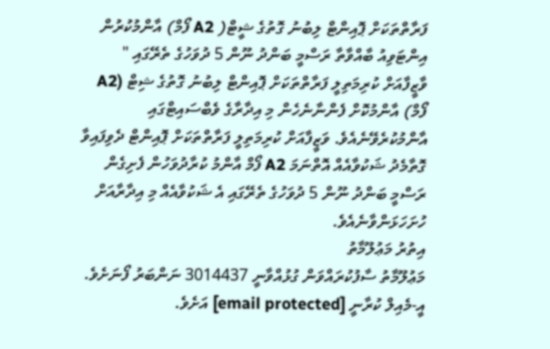ފަރާތްތަކަށް ޕޮއިންޓް ލިބުނު ގޮތުގެ ޝީޓް( A2 ފޯމް) އާންމުކުރުން
އިންޓަވިއު ބާއްވާތާ ރަސްމީ ބަންދު ނޫން 5 ދުވަހުގެ ތެރޭގައި " ވާޒީފާއަށް ކުރިމަތިލީ ފަރާތްތަކަށް ޕޮއިންޓް ލިބުނު ގޮތުގެ ޝިޓް (A2 ފޯމް) އާންމުކޮށް ފެންނާނެހެން މި އިދާރާގެ ވެބްސައިޓްގައި އާންމުކުރެވޭނެއެވެ. ވަޒީފާއަށް ކުރިމަތިލީ ފަރާތްތަކަށް ޕޮއިންޓް ދެވިފައިވާ ގޮތާމެދު ޝަކުވާއެއް އޮތްނަމަ A2 ފޯމް އާންމު ކުރާދުވަހުން ފެށިގެން ރަސްމީ ބަންދު ނޫން 5 ދުވަހުގެ ތެރޭގައި އެ ޝަކުވާއެއް މި އިދާރާއަށް ހުށަހަޅަންވާނެއެވެ.
އިތުރު މަޢުލޫމާތު
މަޢުލޫމާތު ސާފުކުރައްވަން ގުޅުއްވާނީ 3014437 ނަންބަރު ފޯނަށެވެ. އީ-މެއިލް ކުރާނީ [email protected] އަށެވެ.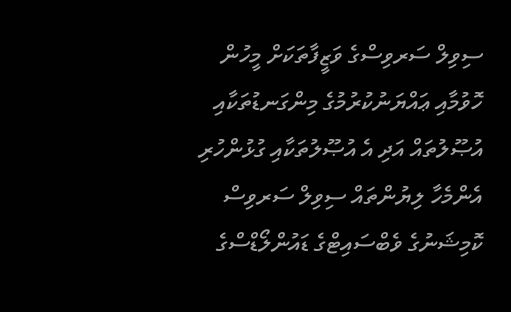ސިވިލް ސަރވިސްގެ ވަޒީފާތަކަށް މީހުން ހޮވުމާއި ޢައްޔަނުކުރުމުގެ މިންގަނޑުތަކާއި އުޞޫލުތައް އަދި އެ އުޞޫލުތަކާއި ގުޅުންހުރި އެންމެހާ ލިޔުންތައް ސިވިލް ސަރވިސް ކޮމިޝަނުގެ ވެބްސައިޓްގެ ޑައުންލޯޑްސްގެ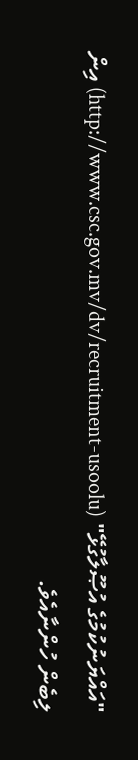"އައްޔަނުކުމުގެ އުޞޫލާގުޅޭ" (http://www.csc.gov.mv/dv/recruitment-usoolu) އިން ލިބެން ހުންނާއެވެ.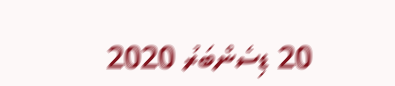20 ޑިސެންބަރު 2020